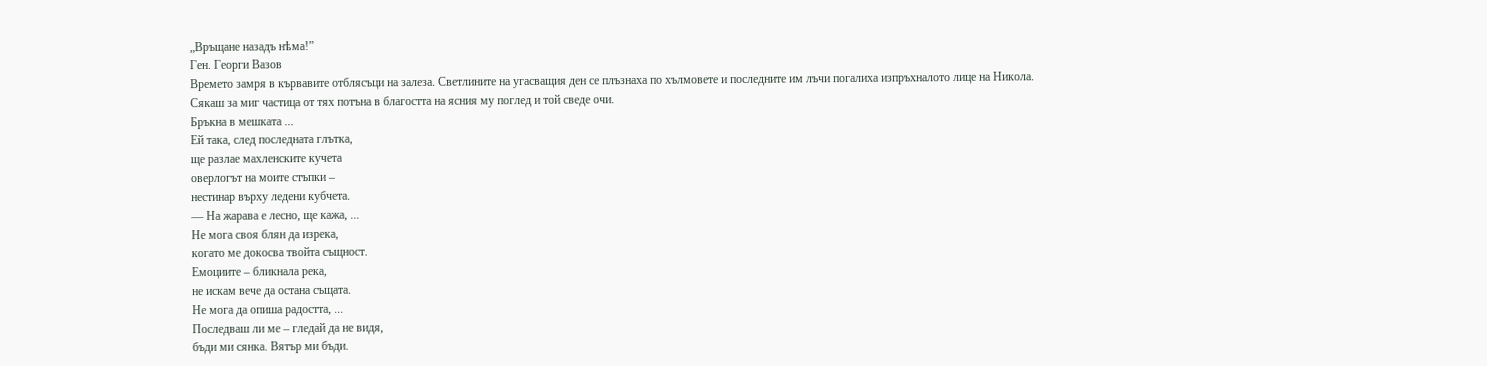„Връщане назадъ нѣма!”
Ген. Георги Вазов
Времето замря в кървавите отблясъци на залеза. Светлините на угасващия ден се плъзнаха по хълмовете и последните им лъчи погалиха изпръхналото лице на Никола. Сякаш за миг частица от тях потъна в благостта на ясния му поглед и той сведе очи.
Бръкна в мешката ...
Ей така, след последната глътка,
ще разлае махленските кучета
оверлогът на моите стъпки –
нестинар върху ледени кубчета.
— На жарава е лесно, ще кажа, ...
Не мога своя блян да изрека,
когато ме докосва твойта същност.
Емоциите – бликнала река,
не искам вече да остана същата.
Не мога да опиша радостта, ...
Последваш ли ме – гледай да не видя,
бъди ми сянка. Вятър ми бъди.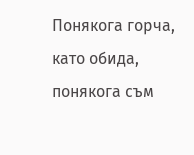Понякога горча, като обида,
понякога съм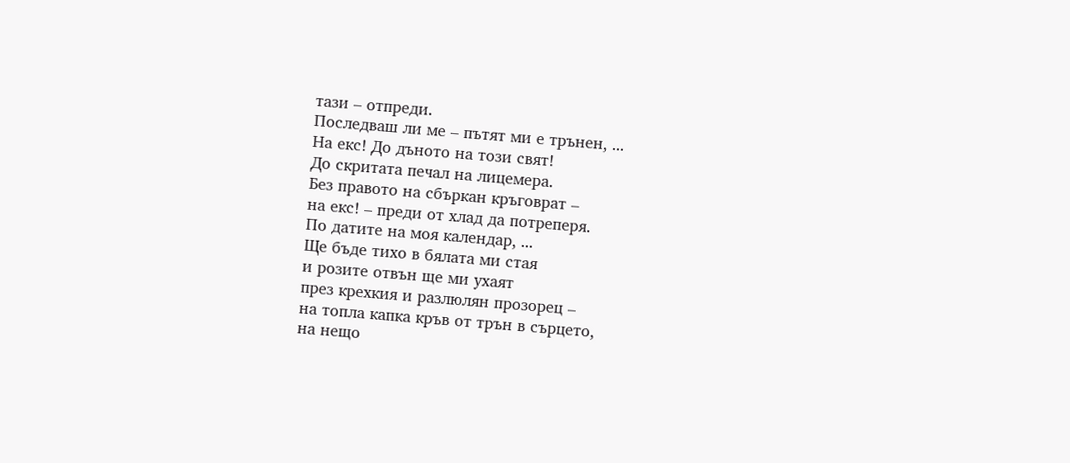тази – отпреди.
Последваш ли ме – пътят ми е трънен, ...
На екс! До дъното на този свят!
До скритата печал на лицемера.
Без правото на сбъркан кръговрат –
на екс! – преди от хлад да потреперя.
По датите на моя календар, ...
Ще бъде тихо в бялата ми стая
и розите отвън ще ми ухаят
през крехкия и разлюлян прозорец –
на топла капка кръв от трън в сърцето,
на нещо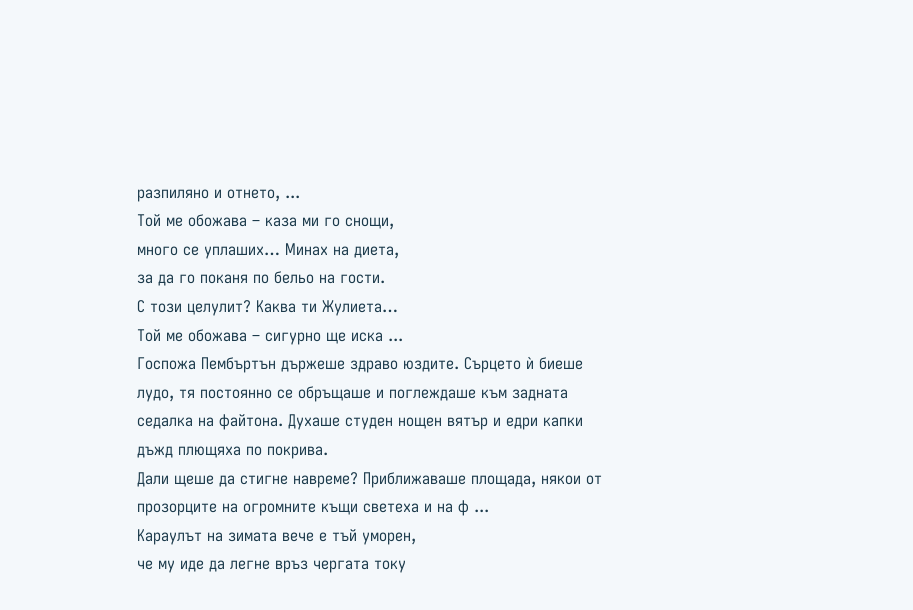разпиляно и отнето, ...
Той ме обожава – каза ми го снощи,
много се уплаших… Минах на диета,
за да го поканя по бельо на гости.
С този целулит? Каква ти Жулиета…
Той ме обожава – сигурно ще иска ...
Госпожа Пембъртън държеше здраво юздите. Сърцето ѝ биеше лудо, тя постоянно се обръщаше и поглеждаше към задната седалка на файтона. Духаше студен нощен вятър и едри капки дъжд плющяха по покрива.
Дали щеше да стигне навреме? Приближаваше площада, някои от прозорците на огромните къщи светеха и на ф ...
Караулът на зимата вече е тъй уморен,
че му иде да легне връз чергата току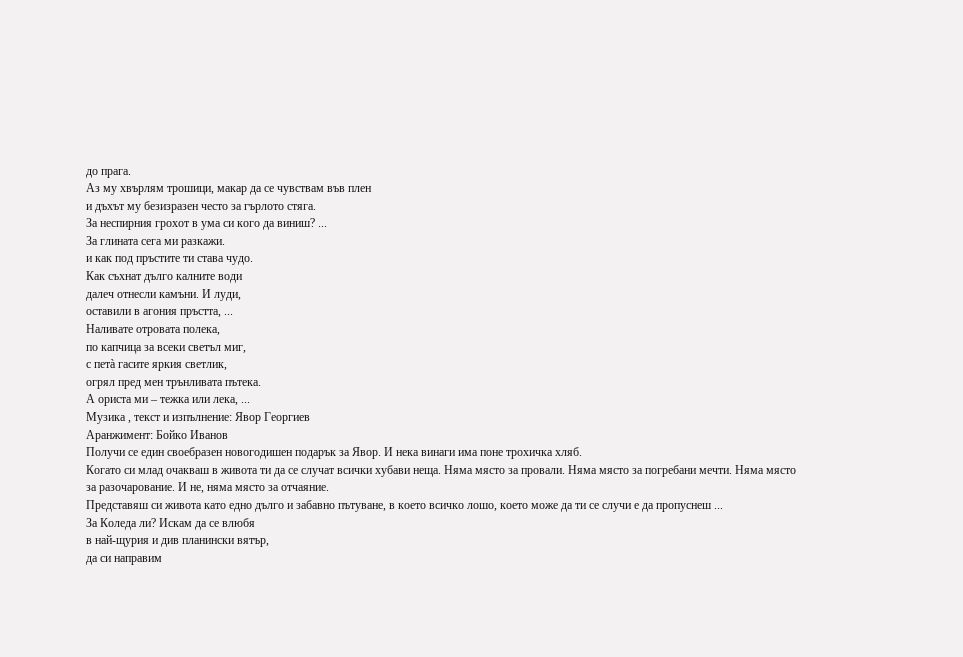до прага.
Аз му хвърлям трошици, макар да се чувствам във плен
и дъхът му безизразен често за гърлото стяга.
За неспирния грохот в ума си кого да виниш? ...
За глината сега ми разкажи.
и как под пръстите ти става чудо.
Как съхнат дълго калните води
далеч отнесли камъни. И луди,
оставили в агония пръстта, ...
Наливате отровата полека,
по капчица за всеки светъл миг,
с петà гасите яркия светлик,
огрял пред мен трънливата пътека.
А ориста ми – тежка или лека, ...
Музика , текст и изпълнение: Явор Георгиев
Аранжимент: Бойко Иванов
Получи се един своебразен новогодишен подарък за Явор. И нека винаги има поне трохичка хляб.
Когато си млад очакваш в живота ти да се случат всички хубави неща. Няма място за провали. Няма място за погребани мечти. Няма място за разочарование. И не, няма място за отчаяние.
Представяш си живота като едно дълго и забавно пътуване, в което всичко лошо, което може да ти се случи е да пропуснеш ...
За Коледа ли? Искам да се влюбя
в най-щурия и див планински вятър,
да си направим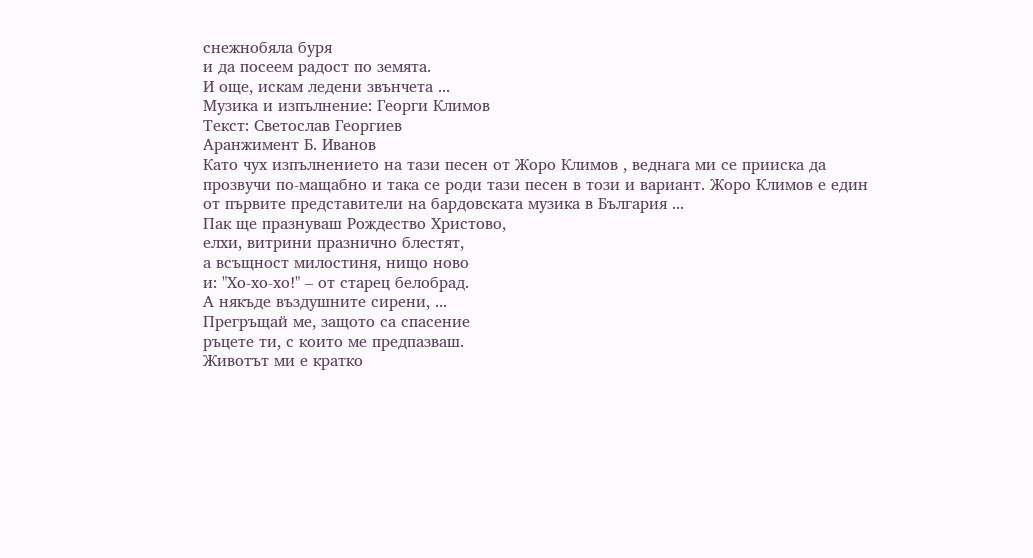снежнобяла буря
и да посеем радост по земята.
И още, искам ледени звънчета ...
Музика и изпълнение: Георги Климов
Текст: Светослав Георгиев
Аранжимент Б. Иванов
Като чух изпълнението на тази песен от Жоро Климов , веднага ми се прииска да прозвучи по-мащабно и така се роди тази песен в този и вариант. Жоро Климов е един от първите представители на бардовската музика в България ...
Пак ще празнуваш Рождество Христово,
елхи, витрини празнично блестят,
а всъщност милостиня, нищо ново
и: "Хо-хо-хо!" – от старец белобрад.
А някъде въздушните сирени, ...
Прегръщай ме, защото са спасение
ръцете ти, с които ме предпазваш.
Животът ми е кратко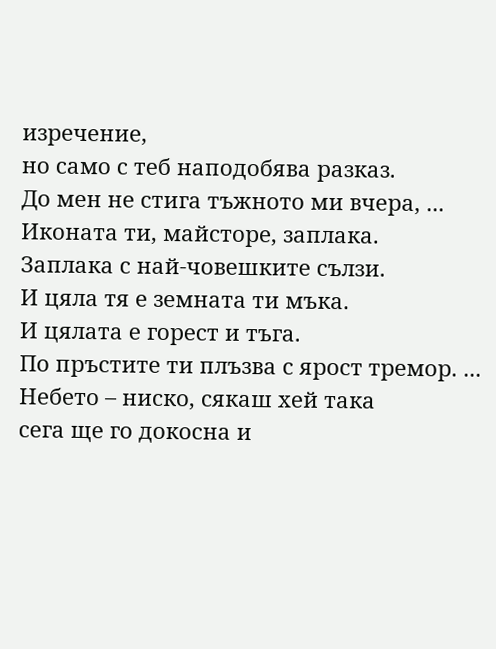изречение,
но само с теб наподобява разказ.
До мен не стига тъжното ми вчера, ...
Иконата ти, майсторе, заплака.
Заплака с най-човешките сълзи.
И цяла тя е земната ти мъка.
И цялата е горест и тъга.
По пръстите ти плъзва с ярост тремор. ...
Небето – ниско, сякаш хей така
сега ще го докосна и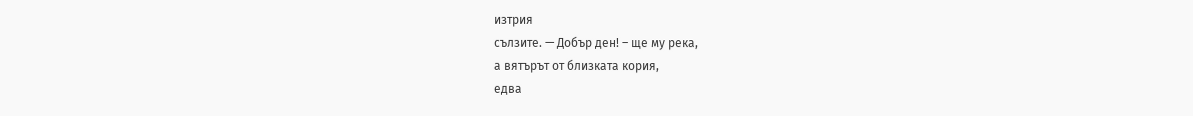изтрия
сълзите. — Добър ден! – ще му река,
а вятърът от близката кория,
едва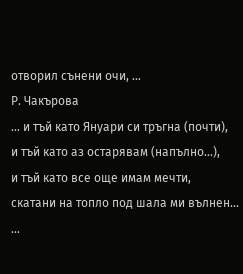отворил сънени очи, ...
Р. Чакърова
... и тъй като Януари си тръгна (почти),
и тъй като аз остарявам (напълно...),
и тъй като все още имам мечти,
скатани на топло под шала ми вълнен... ...